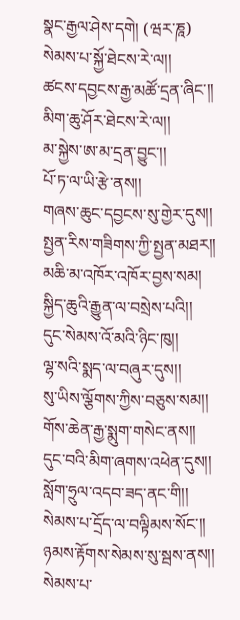སྣང་རྒྱལ་ཤེས་དགེ། (ཝར་ཎཱ)
སེམས་པ་སྐྱོ་ཐེངས་རེ་ལ།།
ཚངས་དབྱངས་རྒྱ་མཚོ་དྲན་ཞིང་།།
མིག་ཆུ་ཤོར་ཐེངས་རེ་ལ།།
མ་སྐྱེས་ཨ་མ་དྲན་བྱུང་།།
པོ་ཏ་ལ་ཡི་རྩེ་ནས།།
གཞས་ཆུང་དབྱངས་སུ་གྱེར་དུས།།
སྤྱན་རིས་གཟིགས་ཀྱི་སྤྱན་མཐར།།
མཆི་མ་འཁོར་འཁོར་བྱས་སམ།
སྐྱིད་ཆུའི་རྒྱུན་ལ་བསྲེས་པའི།།
དུང་སེམས་འོ་མའི་ཉིང་ཁུ།།
ལྷ་སའི་སྨད་ལ་བཞུར་དུས།།
སུ་ཡིས་ལྕོགས་ཀྱིས་བཅུས་སམ།།
གོས་ཆེན་རྒྱ་སྨུག་གསེང་ནས།།
དུང་བའི་མིག་ཞགས་འཕེན་དུས།།
སློག་ཧྲུལ་འདབ་ཟད་ནང་གི།།
སེམས་པ་དྲོད་ལ་བལྟིམས་སོང་།།
ཉམས་རྟོགས་སེམས་སུ་སྦས་ནས།།
སེམས་པ་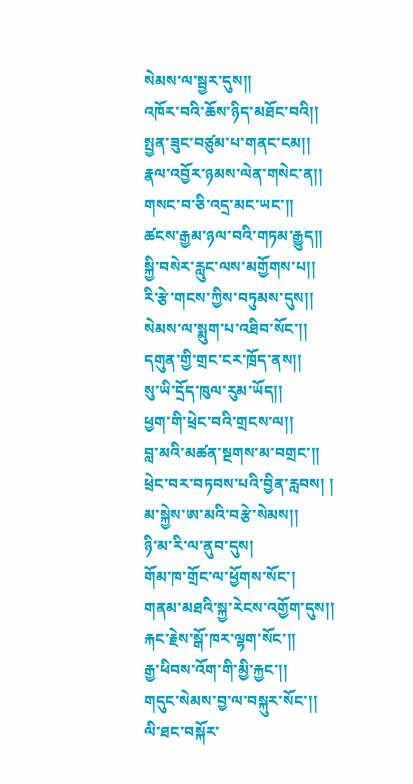སེམས་ལ་སྦྱར་དུས།།
འཁོར་བའི་ཆོས་ཉིད་མཐོང་བའི།།
སྤྱན་ཟུང་བཙུམ་པ་གནང་ངམ།།
རྣལ་འབྱོར་ཉམས་ལེན་གསེང་ན།།
གསང་བ་ཅི་འདྲ་མང་ཡང་།།
ཚངས་རྒྱམ་ཉལ་བའི་གཏམ་རྒྱུད།།
སྐྱི་བསེར་རླུང་ལས་མགྱོགས་པ།།
རི་རྩེ་གངས་ཀྱིས་བཏུམས་དུས།།
སེམས་ལ་སྨུག་པ་འཐིབ་སོང་།།
དགུན་གྱི་གྲང་ངར་ཁྲོད་ནས།།
སུ་ཡི་དྲོད་ཁུལ་རུམ་ཡོད།།
ཕྱག་གི་ཕྲེང་བའི་གྲངས་ལ།།
བླ་མའི་མཚན་སྔགས་མ་བགྲང་།།
ཕྲེང་བར་བཏབས་པའི་བྱིན་རླབས། །
མ་སྐྱེས་ཨ་མའི་བརྩེ་སེམས།།
ཉི་མ་རི་ལ་ནུབ་དུས།
གོམ་ཁ་གྲོང་ལ་ཕྱོགས་སོང་།
གནམ་མཐའི་སྐྱ་རེངས་འགྱོག་དུས།།
རྐང་རྗེས་སྒོ་ཁར་ལྷག་སོང་།།
རྒྱ་ཕིབས་འོག་གི་མྱི་རྐྱང་།།
གདུང་སེམས་བྱ་ལ་བསྐུར་སོང་།།
ལི་ཐང་བསྐོར་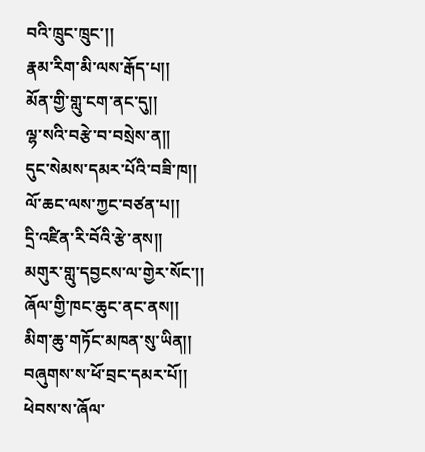བའི་ཁྲུང་ཁྲུང་།།
རྣམ་རིག་མི་ལས་རྒོད་པ།།
མོན་གྱི་གླུ་ངག་ནང་དུ།།
ལྷ་སའི་བརྩེ་བ་བསྲེས་ན།།
དུང་སེམས་དམར་པོའི་བཟི་ཁ།།
ལོ་ཆང་ལས་ཀྱང་བཙན་པ།།
དྲི་འཛིན་རི་བོའི་རྩེ་ནས།།
མགུར་གླུ་དབྱངས་ལ་གྱེར་སོང་།།
ཞོལ་གྱི་ཁང་ཆུང་ནང་ནས།།
མིག་ཆུ་གཏོང་མཁན་སུ་ཡིན།།
བཞུགས་ས་ཕོ་བྲང་དམར་པོ།།
ཕེབས་ས་ཞོལ་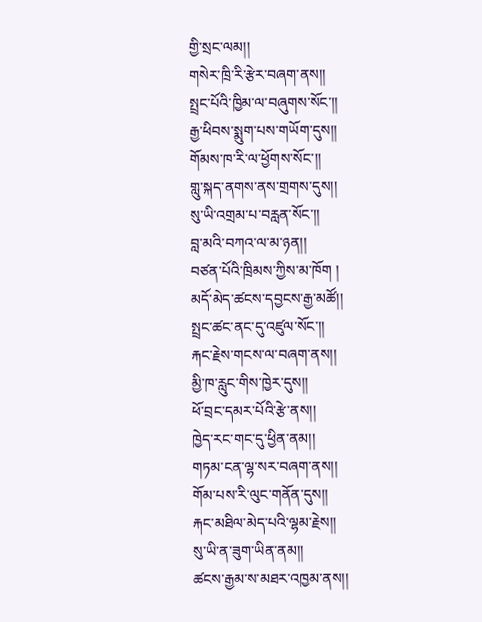གྱི་སྲང་ལམ།།
གསེར་ཁྲི་རི་རྩེར་བཞག་ནས།།
སྤྲང་པོའི་ཁྱིམ་ལ་བཞུགས་སོང་།།
རྒྱ་ཕིབས་སྨུག་པས་གཡོག་དུས།།
གོམས་ཁ་རི་ལ་ཕྱོགས་སོང་།།
གླུ་སྐད་ནགས་ནས་གྲགས་དུས།།
སུ་ཡི་འགྲམ་པ་བརླན་སོང་།།
བླ་མའི་བཀའ་ལ་མ་ཉན།།
བཙན་པོའི་ཁྲིམས་ཀྱིས་མ་ཁོག །
མདོ་མེད་ཚངས་དབྱངས་རྒྱ་མཚོ།།
སྤྲང་ཚང་ནང་དུ་འཛུལ་སོང་།།
རྐང་རྗེས་གངས་ལ་བཞག་ནས།།
མྱི་ཁ་རླུང་གིས་ཁྱེར་དུས།།
ཕོ་བྲང་དམར་པོའི་རྩེ་ནས།།
ཁྱེད་རང་གང་དུ་ཕྱིན་ནམ།།
གཏམ་ངན་ལྷ་སར་བཞག་ནས།།
གོམ་པས་རི་ལུང་གནོན་དུས།།
རྐང་མཐིལ་མེད་པའི་ལྷམ་རྗེས།།
སུ་ཡི་ན་ཟུག་ཡིན་ནམ།།
ཚངས་རྒྱམ་ས་མཐར་འཁྱམ་ནས།།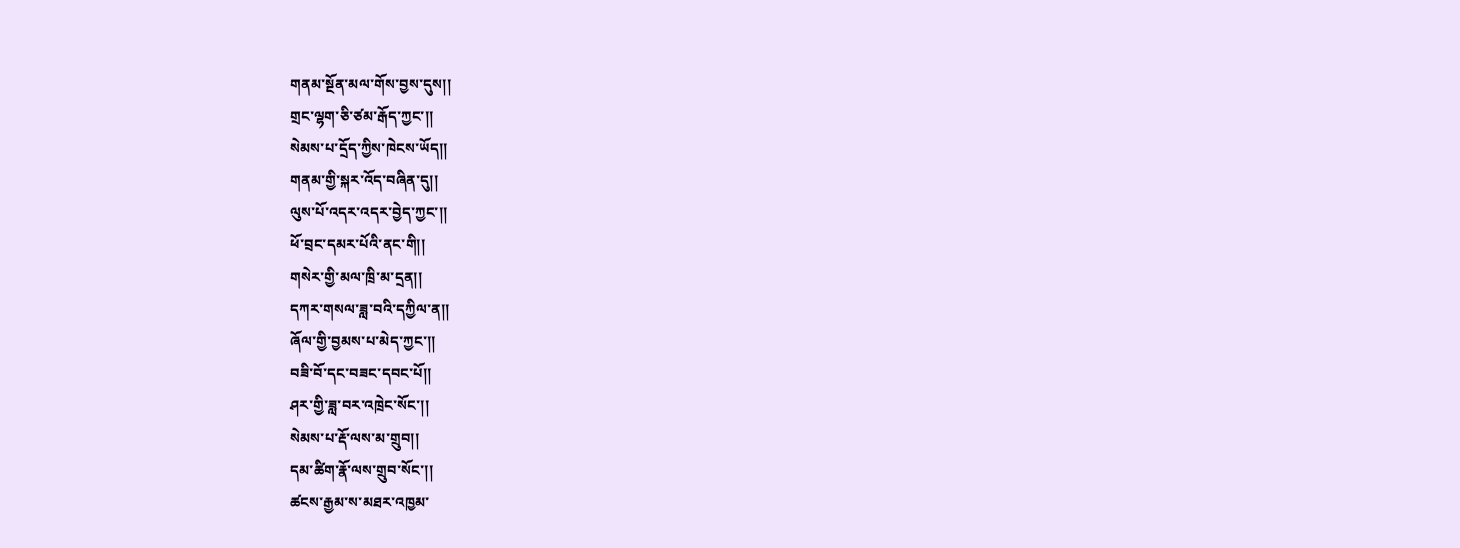གནམ་སྔོན་མལ་གོས་བྱས་དུས།།
གྲང་ལྷག་ཅི་ཙམ་རྒོད་ཀྱང་།།
སེམས་པ་དྲོད་ཀྱིས་ཁེངས་ཡོད།།
གནམ་གྱི་སྐར་འོད་བཞིན་དུ།།
ལུས་པོ་འདར་འདར་བྱེད་ཀྱང་།།
ཕོ་བྲང་དམར་པོའི་ནང་གི།།
གསེར་གྱི་མལ་ཁྲི་མ་དྲན།།
དཀར་གསལ་ཟླ་བའི་དཀྱིལ་ན།།
ཞོལ་གྱི་བྱམས་པ་མེད་ཀྱང་།།
བཟི་བོ་དང་བཟང་དབང་པོ།།
ཤར་གྱི་ཟླ་བར་འཁྲེང་སོང་།།
སེམས་པ་རྡོ་ལས་མ་གྲུབ།།
དམ་ཚིག་རྣོ་ལས་གྲུབ་སོང་།།
ཚངས་རྒྱམ་ས་མཐར་འཁྱམ་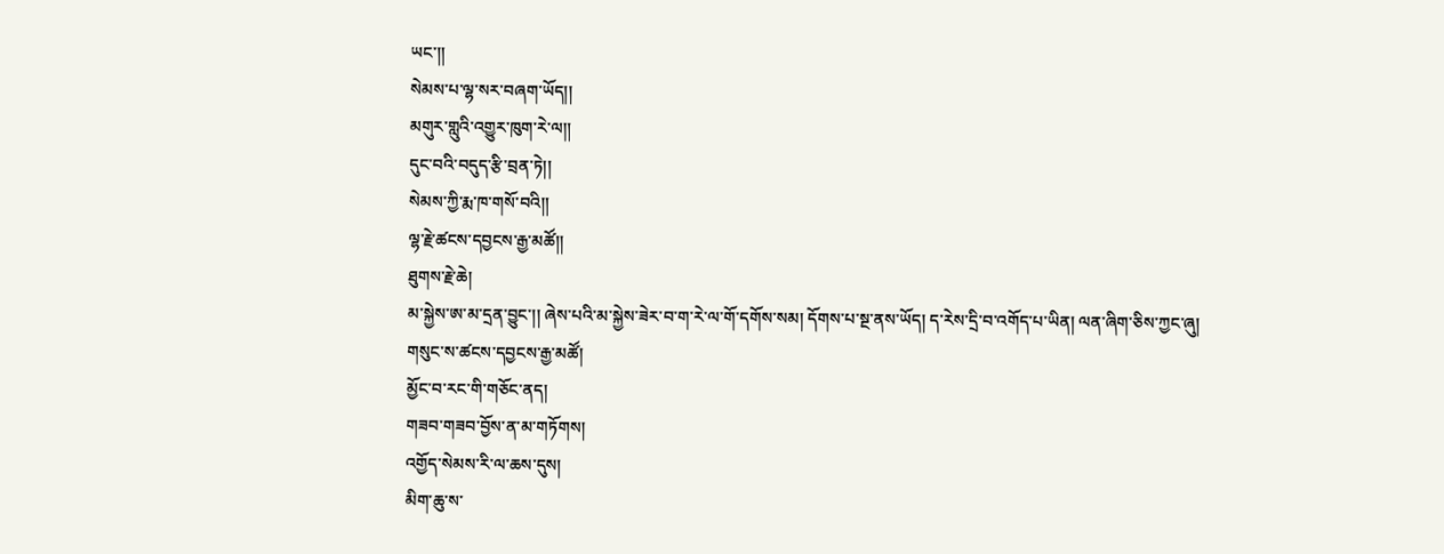ཡང་།།
སེམས་པ་ལྷ་སར་བཞག་ཡོད།།
མགུར་གླུའི་འགྱུར་ཁུག་རེ་ལ།།
དུང་བའི་བདུད་རྩི་བྲན་ཏེ།།
སེམས་ཀྱི་རྨ་ཁ་གསོ་བའི།།
ལྷ་རྗེ་ཚངས་དབྱངས་རྒྱ་མཚོ།།
ཐུགས་རྗེ་ཆེ།
མ་སྐྱེས་ཨ་མ་དྲན་བྱུང་།། ཞེས་པའི་མ་སྐྱེས་ཟེར་བ་ག་རེ་ལ་གོ་དགོས་སམ། དོགས་པ་སྔ་ནས་ཡོད། ད་རེས་དྲི་བ་འགོད་པ་ཡིན། ལན་ཞིག་ཅིས་ཀྱང་ཞུ།
གསུང་ས་ཚངས་དབྱངས་རྒྱ་མཚོ།
མྱོང་བ་རང་གི་གཅོང་ནད།
གཟབ་གཟབ་བྱོས་ན་མ་གཏོགས།
འགྱོད་སེམས་རི་ལ་ཆས་དུས།
མིག་ཆུ་ས་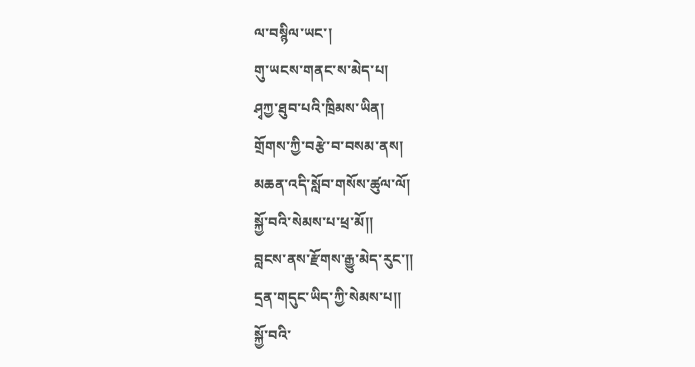ལ་བསྙིལ་ཡང་།
གུ་ཡངས་གནང་ས་མེད་པ།
ཤྭཀྱ་ཐུབ་པའི་ཁྲིམས་ཡིན།
གྲོགས་ཀྱི་བརྩེ་བ་བསམ་ནས།
མཆན་འདི་སློབ་གསོས་ཚུལ་ལོ།
སྐྱོ་བའི་སེམས་པ་ཕྲ་མོ།།
བླངས་ནས་རྫོགས་རྒྱུ་མེད་རུང་།།
དྲན་གདུང་ཡིད་ཀྱི་སེམས་པ།།
སྐྱོ་བའི་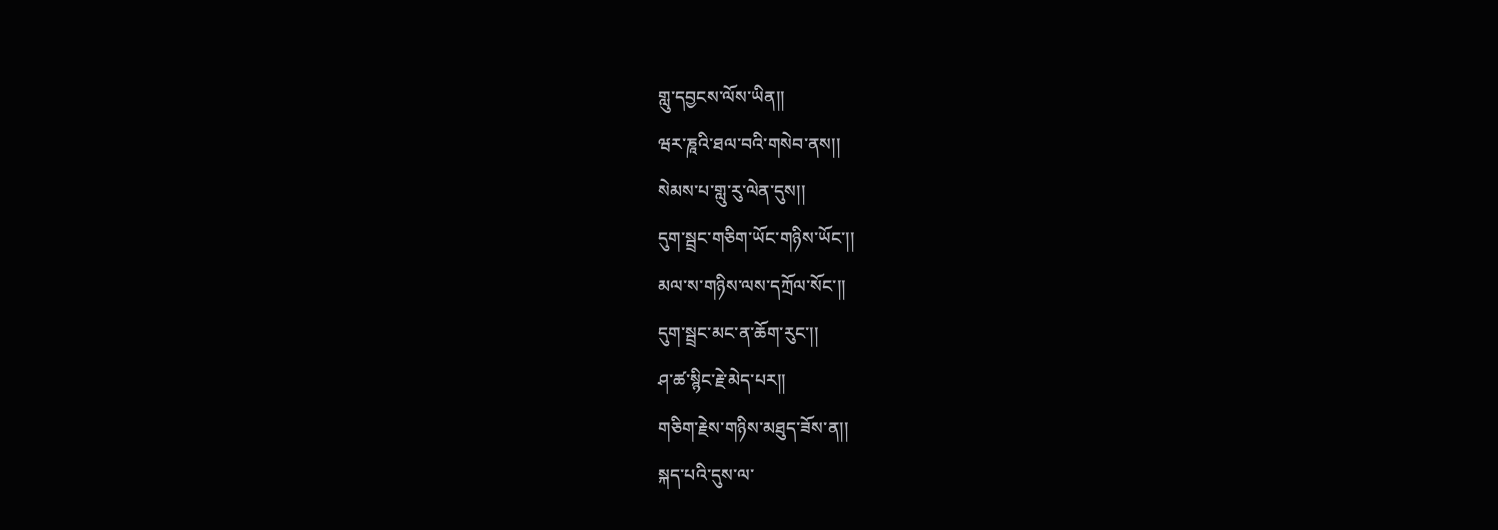གླུ་དབྱངས་ལོས་ཡིན།།
ཝར་ཎཱའི་ཐལ་བའི་གསེབ་ནས།།
སེམས་པ་གླུ་རུ་ལེན་དུས།།
དུག་སྦྲང་གཅིག་ཡོང་གཉིས་ཡོང་།།
མལ་ས་གཉིས་ལས་དཀྲོལ་སོང་།།
དུག་སྦྲང་མང་ན་ཆོག་རུང་།།
ཤ་ཚ་སྙིང་རྗེ་མེད་པར།།
གཅིག་རྗེས་གཉིས་མཐུད་ཟོས་ན།།
སྐད་པའི་དུས་ལ་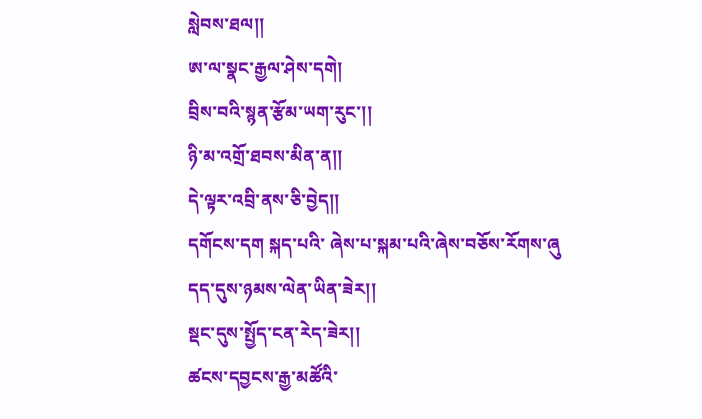སླེབས་ཐལ།།
ཨ་ལ་སྣང་རྒྱལ་ཤེས་དགེ།
བྲིས་བའི་སྙན་རྩོམ་ཡག་རུང་།།
ཉི་མ་འགྲོ་ཐབས་མིན་ན།།
དེ་ལྟར་འབྲི་ནས་ཅི་བྱེད།།
དགོངས་དག སྐད་པའི་ ཞེས་པ་སྐམ་པའི་ཞེས་བཅོས་རོགས་ཞུ
དད་དུས་ཉམས་ལེན་ཡིན་ཟེར།།
སྡང་དུས་སྤྱོད་ངན་རེད་ཟེར།།
ཚངས་དབྱངས་རྒྱ་མཚོའི་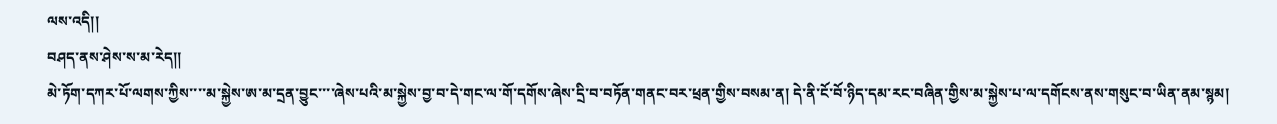ལས་འདི།།
བཤད་ནས་ཤེས་ས་མ་རེད།།
མེ་ཏོག་དཀར་པོ་ལགས་ཀྱིས་་་་མ་སྐྱེས་ཨ་མ་དྲན་བྱུང་་་་ཞེས་པའི་མ་སྐྱེས་བྱ་བ་དེ་གང་ལ་གོ་དགོས་ཞེས་དྲི་བ་བཏོན་གནང་བར་ཕྲན་གྱིས་བསམ་ན། དེ་ནི་ངོ་བོ་ཉིད་དམ་རང་བཞིན་གྱིས་མ་སྐྱེས་པ་ལ་དགོངས་ནས་གསུང་བ་ཡིན་ནམ་སྙམ།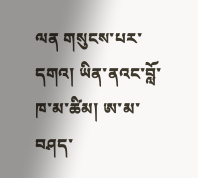ལན གསུངས་པར་དགའ། ཡིན་ནའང་བློ་ཁ་མ་ཚིམ། ཨ་མ་བཤད་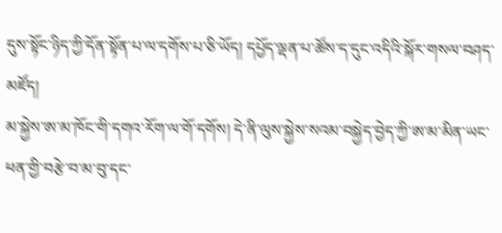དུས་སྟོང་ཉིད་ཀྱི་དོན་སྟོན་པ་ལ་དགོས་པ་ཅི་ཡོད། དཔྱོད་ལྡན་པ་ཚོས་ད་དུང་འདིའི་སྐོར་གསལ་བཤད་མཛོད།
མ་སྐྱེས་ཨ་མ་ཁོང་གི་དགའ་རོག་ལ་གོ་དགོས། དེ་ནི་ལུས་སྐྱེས་སའམ་བསྐྱེད་བྱེད་ཀྱི་ཨ་མ་མིན་ཡང་ཕན་གྱི་བརྩེ་བ་མ་བུ་དང་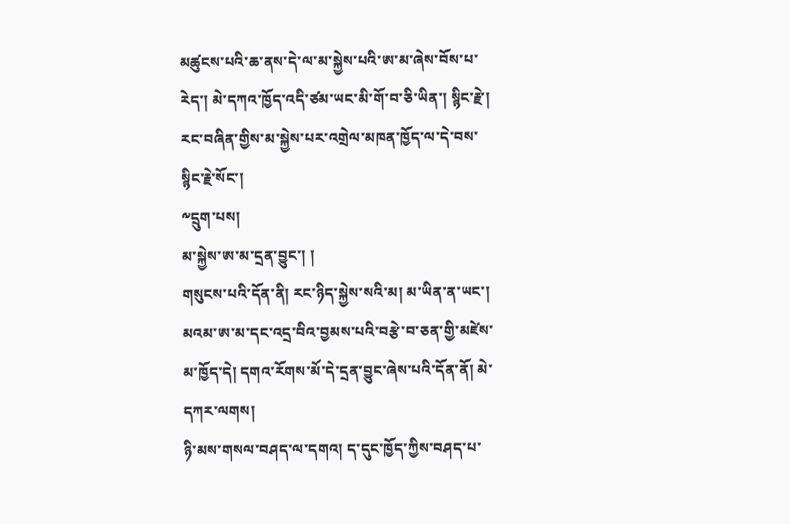མཚུངས་པའི་ཆ་ནས་དེ་ལ་མ་སྐྱེས་པའི་ཨ་མ་ཞེས་བོས་པ་རེད་། མེ་དཀའ་ཁྱོད་འདི་ཙམ་ཡང་མི་གོ་བ་ཅི་ཡིན་། སྙིང་རྗེ་། རང་བཞིན་གྱིས་མ་སྐྱེས་པར་འགྲེལ་མཁན་ཁྱོད་ལ་དེ་བས་སྙིང་རྗེ་སོང་།
༸དྲུག་པས།
མ་སྐྱེས་ཨ་མ་དྲན་བྱུང་། །
གསུངས་པའི་དོན་ནི། རང་ཉིད་སྐྱེས་སའི་མ། མ་ཡིན་ན་ཡང་། མའམ་ཨ་མ་དང་འདྲ་བིའ་བྱམས་པའི་བརྩེ་བ་ཅན་གྱི་མཛེས་མ་ཁྱོད་དེ། དགའ་རོགས་མོ་དེ་དྲན་བྱུང་ཞེས་པའི་དོན་ནོ། མེ་དཀར་ལགས།
ཉི་མས་གསལ་བཤད་ལ་དགའ། ད་དུང་ཁྱོད་ཀྱིས་བཤད་པ་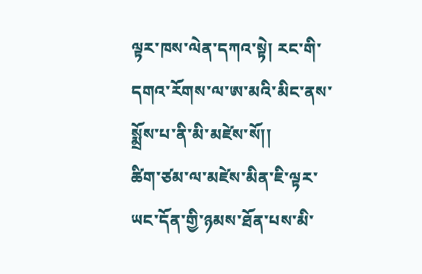ལྟར་ཁས་ལེན་དཀའ་སྟེ། རང་གི་དགའ་རོགས་ལ་ཨ་མའི་མིང་ནས་སྨྲོས་པ་ནི་མི་མཛེས་སོ།།
ཚིག་ཙམ་ལ་མཛེས་མིན་ཇི་ལྟར་ཡང་དོན་གྱི་ཉམས་ཐོན་པས་མི་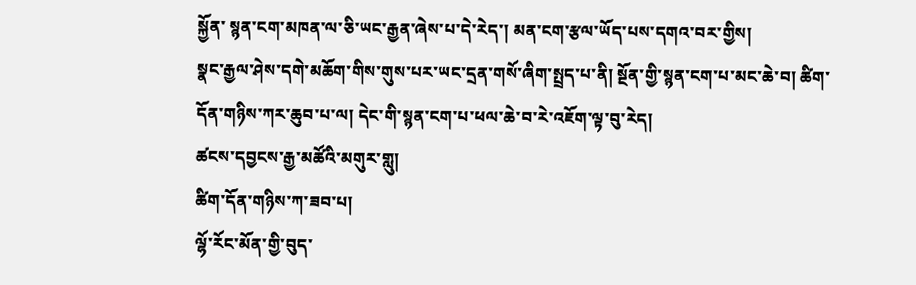སྐྱོན་ སྙན་ངག་མཁན་ལ་ཅི་ཡང་རྒྱན་ཞེས་པ་དེ་རེད་། མན་ངག་རྩལ་ཡོད་པས་དགའ་བར་གྱིས།
སྣང་རྒྱལ་ཤེས་དགེ་མཆོག་གིས་གུས་པར་ཡང་དྲན་གསོ་ཞིག་སྤྲད་པ་ནི། སྔོན་གྱི་སྙན་ངག་པ་མང་ཆེ་བ། ཚིག་དོན་གཉིས་ཀར་ཆུབ་པ་ལ། དེང་གི་སྙན་ངག་པ་ཕལ་ཆེ་བ་རེ་འཇོག་ལྟ་བུ་རེད།
ཚངས་དབྱངས་རྒྱ་མཚོའི་མགུར་གླུ།
ཚིག་དོན་གཉིས་ཀ་ཟབ་པ།
ལྷོ་རོང་མོན་གྱི་བུད་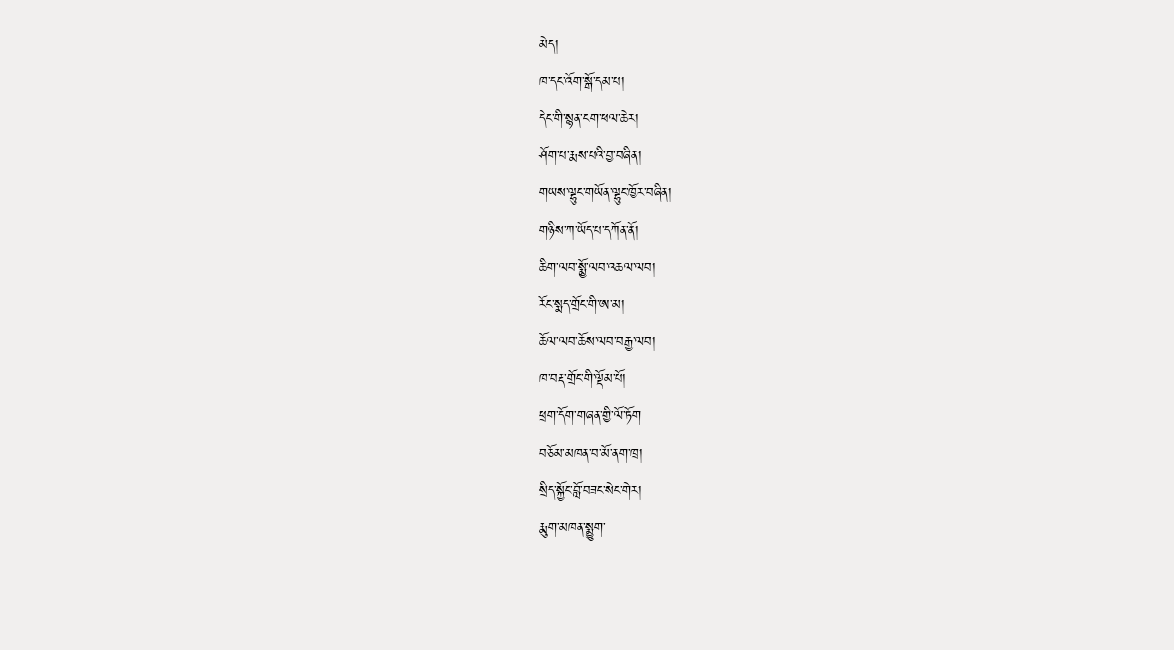མེད།
ཁ་དང་འོག་སྒོ་དམ་པ།
དེང་གི་སྙན་ངག་ཕལ་ཆེར།
ཤོག་པ་རྨས་པའི་བྱ་བཞིན།
གཡས་ལྷུང་གཡོན་ལྷུང་ཁྱོར་བཞིན།
གཉིས་ཀ་ཡོད་པ་དཀོན་ནོ།
ཆིག་ལབ་སྨྱོ་ལབ་འཆལ་ལབ།
རོང་སྨད་གྲོང་གི་ཨ་མ།
ཆོལ་ལབ་ཆོས་ལབ་བརྒྱ་ལབ།
ཁ་བརྡ་གྲོང་གི་ལྡོམ་པོ།
ཕྲག་དོག་གཞན་གྱི་ལོ་ཏོག
བཅོམ་མཁན་བ་མོ་ནག་ཁྲ།
སྲིད་སྐྱོང་བློ་བཟང་སེང་གེར།
རྨུག་མཁན་སྨྱུག་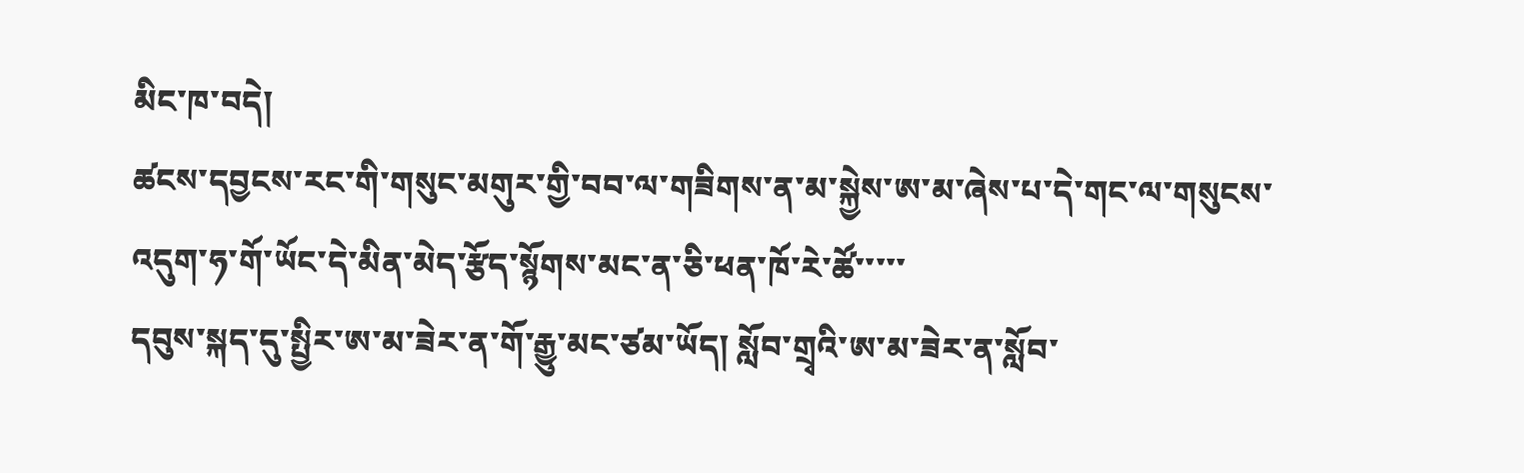མིང་ཁ་བདེ།
ཚངས་དབྱངས་རང་གི་གསུང་མགུར་གྱི་བབ་ལ་གཟིགས་ན་མ་སྐྱེས་ཨ་མ་ཞེས་པ་དེ་གང་ལ་གསུངས་འདུག་ཧ་གོ་ཡོང་དེ་མིན་མེད་རྩོད་སྙོགས་མང་ན་ཅི་ཕན་ཁོ་རེ་ཚོ་་་་་
དབུས་སྐད་དུ་སྤྱིར་ཨ་མ་ཟེར་ན་གོ་རྒྱུ་མང་ཙམ་ཡོད། སློབ་གྲྭའི་ཨ་མ་ཟེར་ན་སློབ་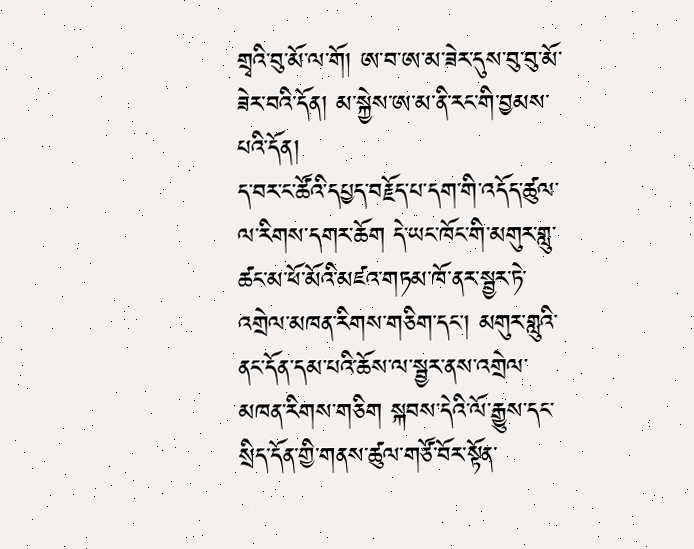གྲྭའི་བུ་མོ་ལ་གོ། ཨ་བ་ཨ་མ་ཟེར་དུས་བུ་བུ་མོ་ཟེར་བའི་དོན། མ་སྐྱེས་ཨ་མ་ནི་རང་གི་བྱམས་པའི་དོན།
ད་བར་ང་ཚོའི་དཔྱད་བརྗོད་པ་དག་གི་འདོད་ཚུལ་ལ་རིགས་དགར་ཆོག དེ་ཡང་ཁོང་གི་མགུར་གླུ་ཚང་མ་ཕོ་མོའི་མཛའ་གཏམ་ཁོ་ནར་སྦྱར་ཏེ་འགྲེལ་མཁན་རིགས་གཅིག་དང་། མགུར་གླུའི་ནང་དོན་དམ་པའི་ཆོས་ལ་སྦྱར་ནས་འགྲེལ་མཁན་རིགས་གཅིག སྐབས་དེའི་ལོ་རྒྱུས་དང་སྲིད་དོན་གྱི་གནས་ཚུལ་གཙོ་བོར་སྟོན་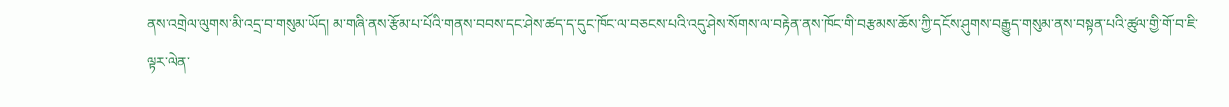ནས་འགྲེལ་ལུགས་མི་འདྲ་བ་གསུམ་ཡོད། མ་གཞི་ནས་རྩོམ་པ་པོའི་གནས་བབས་དང་ཤེས་ཚད་ད་དུང་ཁོང་ལ་བཅངས་པའི་འདུ་ཤེས་སོགས་ལ་བརྟེན་ནས་ཁོང་གི་བརྩམས་ཆོས་ཀྱི་དངོས་ཤུགས་བརྒྱུད་གསུམ་ནས་བསྟན་པའི་ཚུལ་གྱི་གོ་བ་ཇི་ལྟར་ལེན་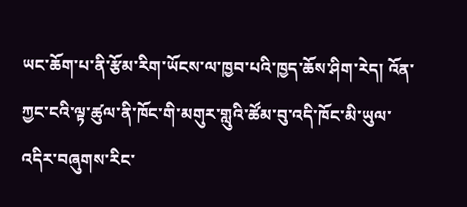ཡང་ཆོག་པ་ནི་རྩོམ་རིག་ཡོངས་ལ་ཁྱབ་པའི་ཁྱད་ཆོས་ཤིག་རེད། འོན་ཀྱང་ངའི་ལྟ་ཚུལ་ནི་ཁོང་གི་མགུར་གླུའི་ཚོམ་བུ་འདི་ཁོང་མི་ཡུལ་འདིར་བཞུགས་རིང་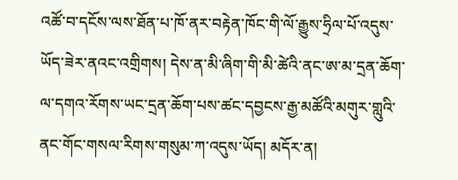འཚོ་བ་དངོས་ལས་ཐོན་པ་ཁོ་ནར་བརྟེན་ཁོང་གི་ལོ་རྒྱུས་ཧྲིལ་པོ་འདུས་ཡོད་ཟེར་ནའང་འགྲིགས། དེས་ན་མི་ཞིག་གི་མི་ཚེའི་ནང་ཨ་མ་དྲན་ཆོག་ལ་དགའ་རོགས་ཡང་དྲན་ཆོག་པས་ཚང་དབྱངས་རྒྱ་མཚོའི་མགུར་གླུའི་ནང་གོང་གསལ་རིགས་གསུམ་ཀ་འདུས་ཡོད། མདོར་ན།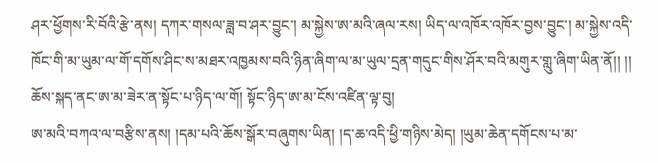ཤར་ཕྱོགས་རི་བོའི་རྩེ་ནས། དཀར་གསལ་ཟླ་བ་ཤར་བྱུང་། མ་སྐྱེས་ཨ་མའི་ཞལ་རས། ཡིད་ལ་འཁོར་འཁོར་བྱས་བྱུང་། མ་སྐྱེས་འདི་ཁོང་གི་མ་ཡུམ་ལ་གོ་དགོས་ཤིང་ས་མཐར་འཁྱམས་བའི་ཉིན་ཞིག་ལ་མ་ཡུལ་དྲན་གདུང་གིས་ཤོར་བའི་མགུར་གླུ་ཞིག་ཡིན་ནོ།། །།
ཆོས་སྐད་ནང་ཨ་མ་ཟེར་ན་སྟོང་པ་ཉིད་ལ་གོ། སྟོང་ཉིད་ཨ་མ་ངོས་འཛིན་ལྟ་བུ།
ཨ་མའི་བཀའ་ལ་བརྩིས་ནས། །དམ་པའི་ཆོས་སྒོར་བཞུགས་ཡིན། །ད་ཆ་འདི་ཕྱི་གཉིས་མེད། །ཡུམ་ཆེན་དགོངས་པ་མ་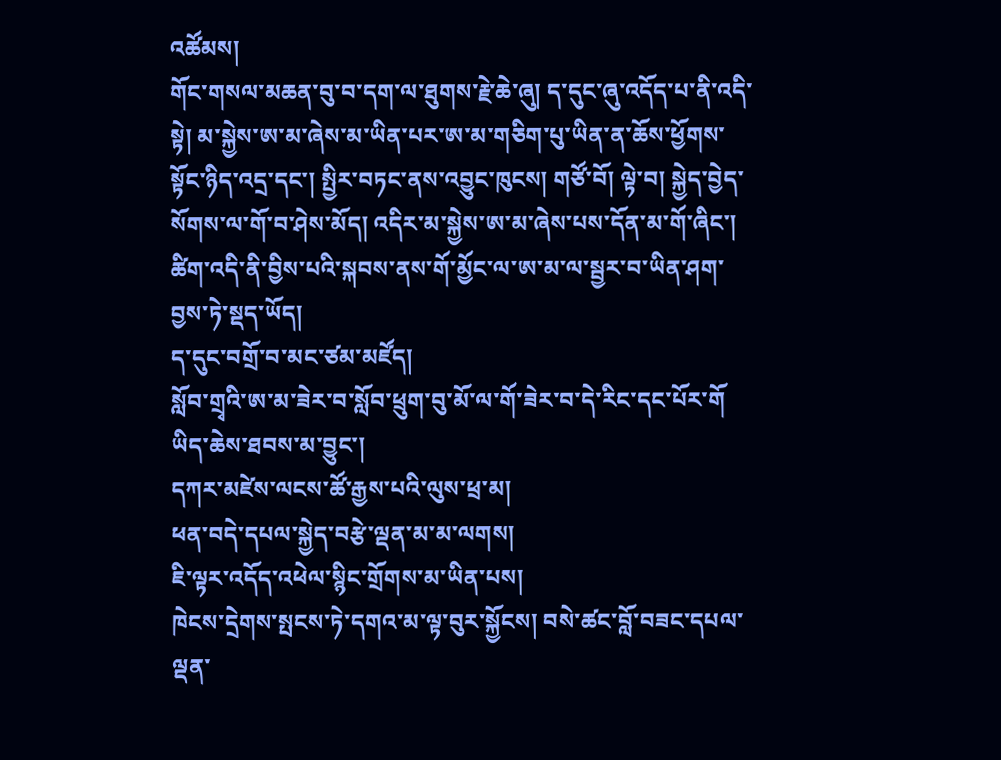འཚོམས།
གོང་གསལ་མཆན་བུ་བ་དག་ལ་ཐུགས་རྗེ་ཆེ་ཞུ། ད་དུང་ཞུ་འདོད་པ་ནི་འདི་སྟེ། མ་སྐྱེས་ཨ་མ་ཞེས་མ་ཡིན་པར་ཨ་མ་གཅིག་པུ་ཡིན་ན་ཆོས་ཕྱོགས་སྟོང་ཉིད་འདྲ་དང་། སྤྱིར་བཏང་ནས་འབྱུང་ཁུངས། གཙོ་བོ། ལྟེ་བ། སྐྱེད་བྱེད་སོགས་ལ་གོ་བ་ཤེས་མོད། འདིར་མ་སྐྱེས་ཨ་མ་ཞེས་པས་དོན་མ་གོ་ཞིང་། ཚིག་འདི་ནི་བྱིས་པའི་སྐབས་ནས་གོ་མྱོང་ལ་ཨ་མ་ལ་སྦྱར་བ་ཡིན་ཤག་བྱས་ཏེ་སྡད་ཡོད།
ད་དུང་བགྲོ་བ་མང་ཙམ་མཛོད།
སློབ་གྲྭའི་ཨ་མ་ཟེར་བ་སློབ་ཕྲུག་བུ་མོ་ལ་གོ་ཟེར་བ་དེ་རིང་དང་པོར་གོ ཡིད་ཆེས་ཐབས་མ་བྱུང་།
དཀར་མཛེས་ལངས་ཚོ་རྒྱས་པའི་ལུས་ཕྲ་མ།
ཕན་བདེ་དཔལ་སྐྱེད་བརྩེ་ལྡན་མ་མ་ལགས།
ཇི་ལྟར་འདོད་འཕེལ་སྙིང་གྲོགས་མ་ཡིན་པས།
ཁེངས་དྲེགས་སྤངས་ཏེ་དགའ་མ་ལྟ་བུར་སྐྱོངས། བསེ་ཚང་བློ་བཟང་དཔལ་ལྡན་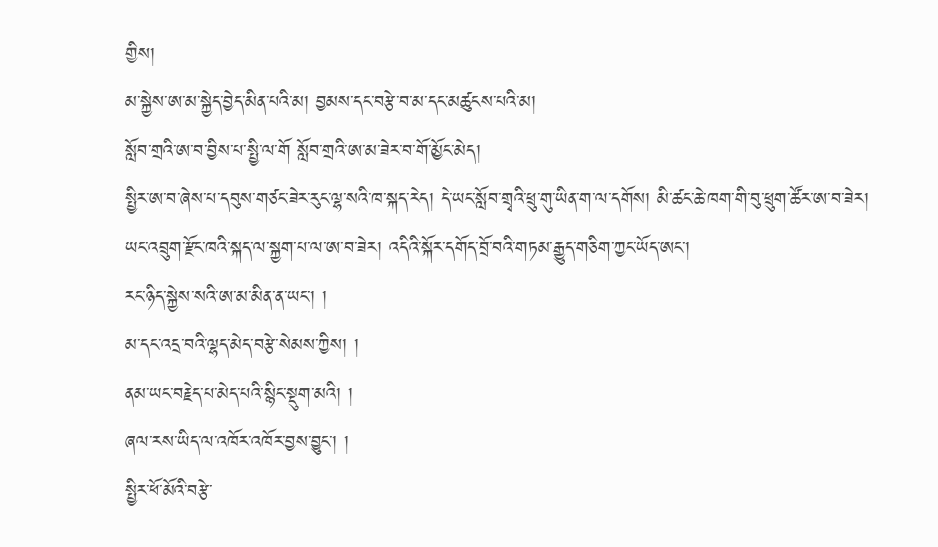གྱིས།
མ་སྐྱེས་ཨ་མ་སྐྱེད་བྱེད་མིན་པའི་མ། བྱམས་དང་བརྩེ་བ་མ་དང་མཚུངས་པའི་མ།
སློབ་གྲའི་ཨ་བ་བྱིས་པ་སྤྱི་ལ་གོ སློབ་གྲའི་ཨ་མ་ཟེར་བ་གོ་མྱོང་མེད།
སྤྱིར་ཨ་བ་ཞེས་པ་དབུས་གཙང་ཟེར་རུང་ལྷ་སའི་ཁ་སྐད་རེད། དེ་ཡང་སློབ་གྲྭའི་ཕྲུ་གུ་ཡིན་ག་ལ་དགོས། མི་ཚང་ཆེ་ཁག་གི་བུ་ཕྲུག་ཚོར་ཨ་བ་ཟེར། ཡང་འབྲུག་རྫོང་ཁའི་སྐད་ལ་སྐྱག་པ་ལ་ཨ་བ་ཟེར། འདིའི་སྐོར་དགོད་བྲོ་བའི་གཏམ་རྒྱུད་གཅིག་ཀྱང་ཡོད་ཨང་།
རང་ཉིད་སྐྱེས་སའི་ཨ་མ་མིན་ན་ཡང་། །
མ་དང་འདྲ་བའི་ལྷད་མེད་བརྩེ་སེམས་ཀྱིས། །
ནམ་ཡང་བརྗེད་པ་མེད་པའི་སྙིང་སྡུག་མའི། །
ཞལ་རས་ཡིད་ལ་འཁོར་འཁོར་བྱས་བྱུང་། །
སྤྱིར་ཕོ་མོའི་བརྩེ་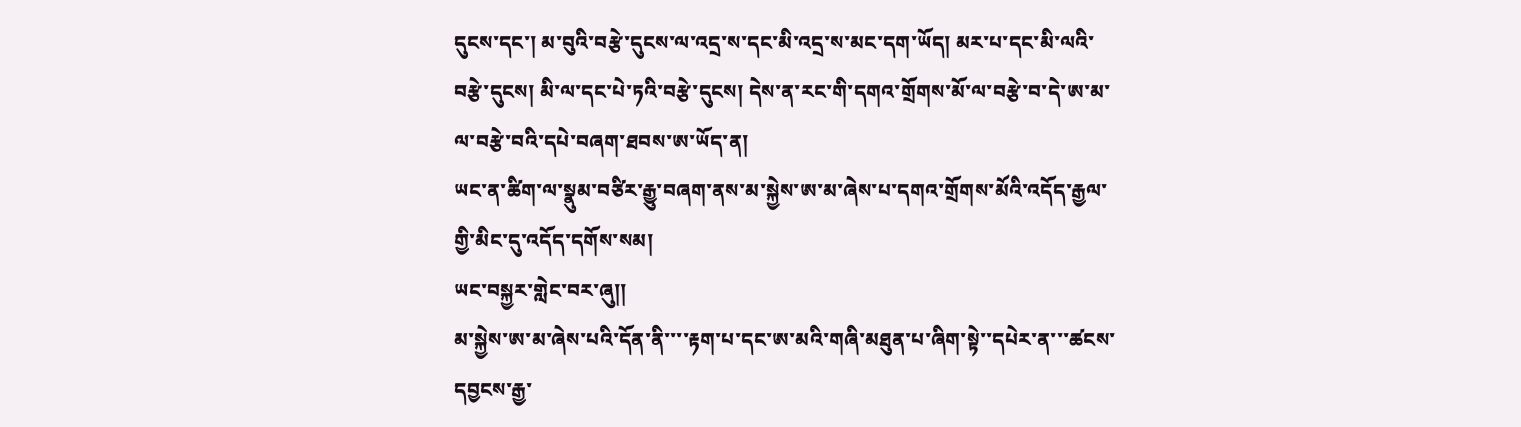དུངས་དང་། མ་བུའི་བརྩེ་དུངས་ལ་འདྲ་ས་དང་མི་འདྲ་ས་མང་དག་ཡོད། མར་པ་དང་མི་ལའི་བརྩེ་དུངས། མི་ལ་དང་པེ་ཏའི་བརྩེ་དུངས། དེས་ན་རང་གི་དགའ་གྲོགས་མོ་ལ་བརྩེ་བ་དེ་ཨ་མ་ལ་བརྩེ་བའི་དཔེ་བཞག་ཐབས་ཨ་ཡོད་ན།
ཡང་ན་ཚིག་ལ་སྣུམ་བཙིར་རྒྱུ་བཞག་ནས་མ་སྐྱེས་ཨ་མ་ཞེས་པ་དགའ་གྲོགས་མོའི་འདོད་རྒྱལ་གྱི་མིང་དུ་འདོད་དགོས་སམ།
ཡང་བསྐྱར་གླེང་བར་ཞུ།།
མ་སྐྱེས་ཨ་མ་ཞེས་པའི་དོན་ནི་་་་རྟག་པ་དང་ཨ་མའི་གཞི་མཐུན་པ་ཞིག་སྟེ་་དཔེར་ན་་་ཚངས་དབྱངས་རྒྱ་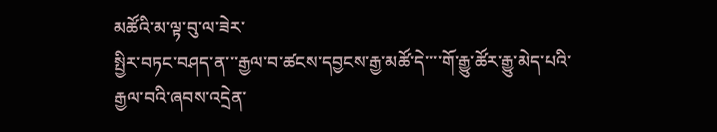མཚོའི་མ་ལྟ་བུ་ལ་ཟེར་
སྤྱིར་བཏང་བཤད་ན་་་རྒྱལ་བ་ཚངས་དབྱངས་རྒྱ་མཚོ་དེ་་་་གོ་རྒྱུ་ཚོར་རྒྱུ་མེད་པའི་རྒྱལ་བའི་ཞབས་འདྲེན་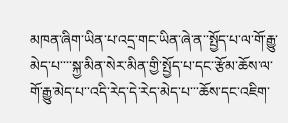མཁན་ཞིག་ཡིན་པ་འདྲ་གང་ཡིན་ཞེ་ན་་སྤྱོད་པ་ལ་གོ་རྒྱུ་མེད་པ་་་་སྐྱ་མིན་སེར་མིན་གྱི་སྤྱོད་པ་དང་་རྩོམ་ཆོས་ལ་གོ་རྒྱུ་མེད་པ་་འདི་རེད་དེ་རེད་མེད་པ་་་ཆོས་དང་འཇིག་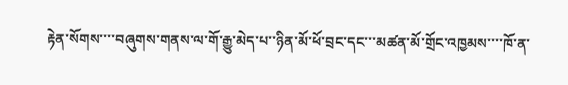རྟེན་སོགས་་་་བཞུགས་གནས་ལ་གོ་རྒྱུ་མེད་པ་་ཉིན་མོ་ཕོ་བྲང་དང་་་མཚན་མོ་གྲོང་འཁྱམས་་་་ཁོ་ན་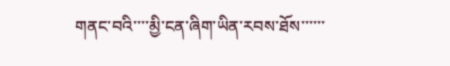གནང་བའི་་་་མྱི་ངན་ཞིག་ཡིན་རབས་ཐོས་་་་་་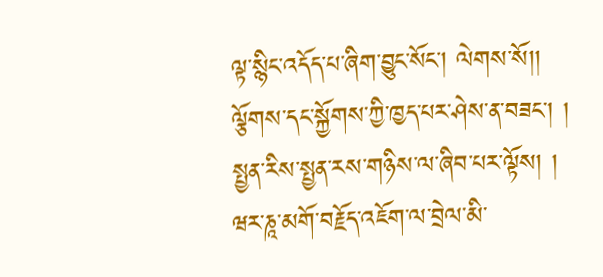ལྟ་སྙིང་འདོད་པ་ཞིག་བྱུང་སོང་། ལེགས་སོ།།
ལྕོགས་དང་སྐྱོགས་ཀྱི་ཁྱད་པར་ཤེས་ན་བཟང་། །
སྤྱན་རིས་སྤྱན་རས་གཉིས་ལ་ཞིབ་པར་ལྟོས། །
ཝར་ཎཱ་མགོ་བརྗོད་འཇོག་ལ་བྲེལ་མི་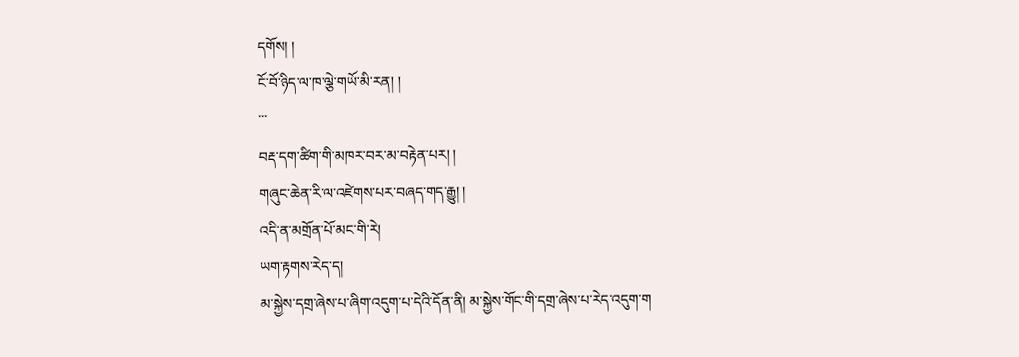དགོས། །
ངོ་བོ་ཉིད་ལ་ཁ་ལྕེ་གཡོ་མི་རན། །
་་་
བརྡ་དག་ཚིག་གི་མཁར་བར་མ་བརྟེན་པར། །
གཞུང་ཆེན་རི་ལ་འཛེགས་པར་བཞད་གད་རྒྱུ། །
འདི་ན་མགྲོན་པོ་མང་གི་རེ།
ཡག་རྟགས་རེད་ད།
མ་སྐྱེས་དགྲ་ཞེས་པ་ཞིག་འདུག་པ་དེའི་དོན་ནི། མ་སྐྱེས་གོང་གི་དགྲ་ཞེས་པ་རེད་འདུག་ག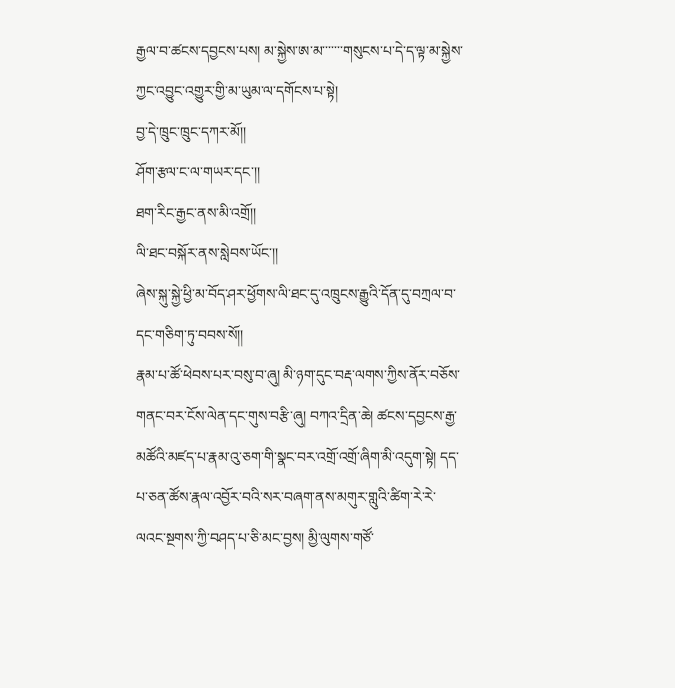རྒྱལ་བ་ཚངས་དབྱངས་པས། མ་སྐྱེས་ཨ་མ་་་་་་་གསུངས་པ་དེ་ད་ལྟ་མ་སྐྱེས་ཀྱང་འབྱུང་འགྱུར་གྱི་མ་ཡུམ་ལ་དགོངས་པ་སྟེ།
བྱ་དེ་ཁྲུང་ཁྲུང་དཀར་མོ།།
ཤོག་རྩལ་ང་ལ་གཡར་དང་།།
ཐག་རིང་རྒྱང་ནས་མི་འགྲོ།།
ལི་ཐང་བསྐོར་ནས་སླེབས་ཡོང་།།
ཞེས་སྐུ་སྐྱེ་ཕྱི་མ་བོད་ཤར་ཕྱོགས་ལི་ཐང་དུ་འཁྲུངས་རྒྱུའི་དོན་དུ་བཀྲལ་བ་དང་གཅིག་ཏུ་བབས་སོ།།
རྣམ་པ་ཚོ་ཕེབས་པར་བསུ་བ་ཞུ། མི་ཉག་དུང་བརྡ་ལགས་ཀྱིས་ནོར་བཅོས་གནང་བར་ངོས་ལེན་དང་གུས་བརྩི་ཞུ། བཀའ་དྲིན་ཆེ། ཚངས་དབྱངས་རྒྱ་མཚོའི་མཛད་པ་རྣམ་འུ་ཅག་གི་སྣང་བར་འགྲོ་འགྲོ་ཞིག་མི་འདུག་སྟེ། དད་པ་ཅན་ཚོས་རྣལ་འབྱོར་བའི་སར་བཞག་ནས་མགུར་གླུའི་ཚིག་རེ་རེ་ལའང་སྔགས་ཀྱི་བཤད་པ་ཅི་མང་བྱས། མྱི་ལུགས་གཙོ་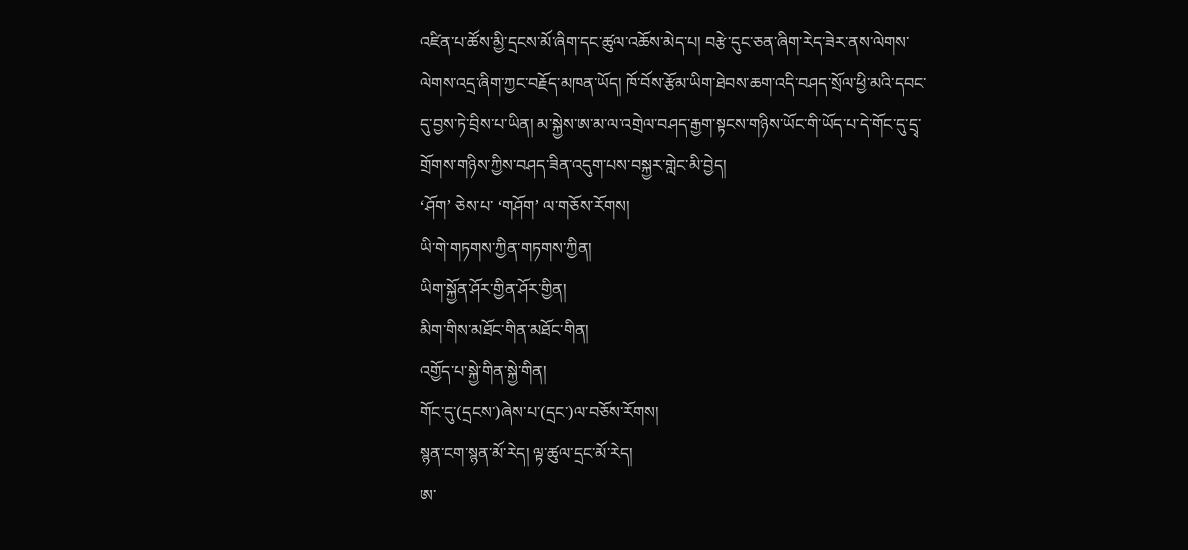འཛིན་པ་ཚོས་མྱི་དྲངས་མོ་ཞིག་དང་ཚུལ་འཆོས་མེད་པ། བརྩེ་དུང་ཅན་ཞིག་རེད་ཟེར་ནས་ལེགས་ལེགས་འདྲ་ཞིག་ཀྱང་བརྗོད་མཁན་ཡོད། ཁོ་བོས་རྩོམ་ཡིག་ཐེབས་ཆག་འདི་བཤད་སྲོལ་ཕྱི་མའི་དབང་དུ་བྱས་ཏེ་བྲིས་པ་ཡིན། མ་སྐྱེས་ཨ་མ་ལ་འགྲེལ་བཤད་རྒྱག་སྟངས་གཉིས་ཡོང་གི་ཡོད་པ་དེ་གོང་དུ་དྲྭ་གྲོགས་གཉིས་ཀྱིས་བཤད་ཟིན་འདུག་པས་བསྐྱར་གླེང་མི་བྱེད།
‘ཤོག’ ཅེས་པ་ ‘གཤོག’ ལ་གཅོས་རོགས།
ཡི་གེ་གཏགས་ཀྱིན་གཏགས་ཀྱིན།
ཡིག་སྐྱོན་ཤོར་གྱིན་ཤོར་གྱིན།
མིག་གིས་མཐོང་གིན་མཐོང་གིན།
འགྱོད་པ་སྐྱེ་གིན་སྐྱེ་གིན།
གོང་དུ་(དྲངས་)ཞེས་པ་(དྲང་)ལ་བཅོས་རོགས།
སྙན་ངག་སྙན་མོ་རེད། ལྟ་ཚུལ་དྲང་མོ་རེད།
ཨ་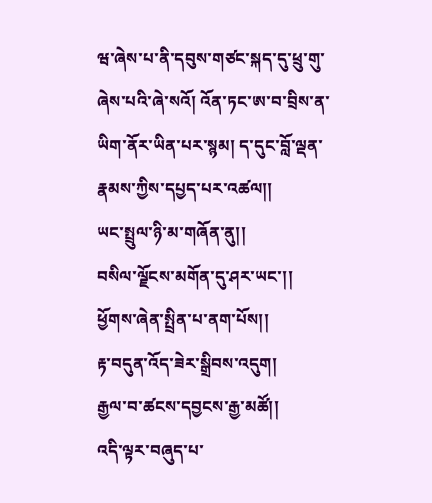ཝ་ཞེས་པ་ནི་དབུས་གཙང་སྐད་དུ་ཕྲུ་གུ་ཞེས་པའི་ཞེ་སའོ། འོན་ཏང་ཨ་བ་བྲིས་ན་ཡིག་ནོར་ཡིན་པར་སྙམ། ད་དུང་བློ་ལྡན་རྣམས་ཀྱིས་དཔྱད་པར་འཚལ།།
ཡང་སྤྲུལ་ཉི་མ་གཞོན་ནུ།།
བསིལ་ལྗོངས་མགོན་དུ་ཤར་ཡང་།།
ཕྱོགས་ཞེན་སྤྲིན་པ་ནག་པོས།།
རྟ་བདུན་འོད་ཟེར་སྒྲིབས་འདུག།
རྒྱལ་བ་ཚངས་དབྱངས་རྒྱ་མཚོ།།
འདི་ལྟར་བཞུད་པ་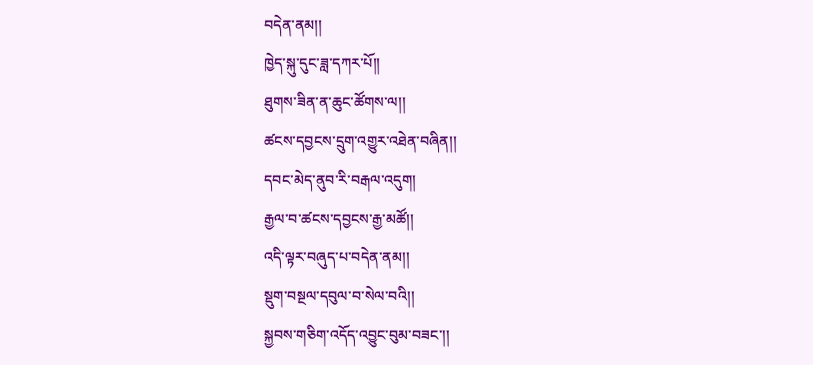བདེན་ནམ།།
ཁྱེད་སྐུ་དུང་ཟླ་དཀར་པོ།།
ཐུགས་ཟིན་ན་ཆུང་ཚོགས་ལ།།
ཚངས་དབྱངས་དྲུག་འགྱུར་འཐེན་བཞིན།།
དབང་མེད་ནུབ་རི་བརྒལ་འདུག།
རྒྱལ་བ་ཚངས་དབྱངས་རྒྱ་མཚོ།།
འདི་ལྟར་བཞུད་པ་བདེན་ནམ།།
སྡུག་བསྔལ་དབུལ་བ་སེལ་བའི།།
སྐྱབས་གཅིག་འདོད་འབྱུང་བུམ་བཟང་།།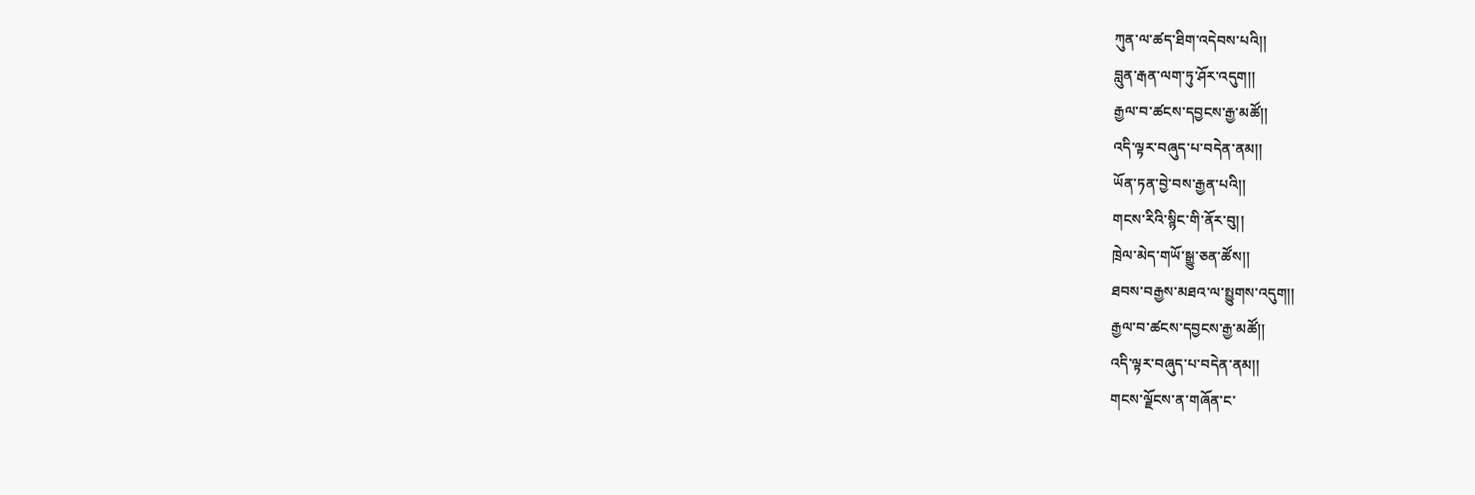ཀུན་ལ་ཚད་ཐིག་འདེབས་པའི།།
བླུན་རྒན་ལག་ཏུ་ཤོར་འདུག།།
རྒྱལ་བ་ཚངས་དབྱངས་རྒྱ་མཚོ།།
འདི་ལྟར་བཞུད་པ་བདེན་ནམ།།
ཡོན་ཏན་བྱེ་བས་རྒྱན་པའི།།
གངས་རིའི་སྙིང་གི་ནོར་བུ།།
ཁྲེལ་མེད་གཡོ་སྒྱུ་ཅན་ཚོས།།
ཐབས་བརྒྱས་མཐའ་ལ་སྤྱུགས་འདུག།།
རྒྱལ་བ་ཚངས་དབྱངས་རྒྱ་མཚོ།།
འདི་ལྟར་བཞུད་པ་བདེན་ནམ།།
གངས་ལྗོངས་ན་གཞོན་ང་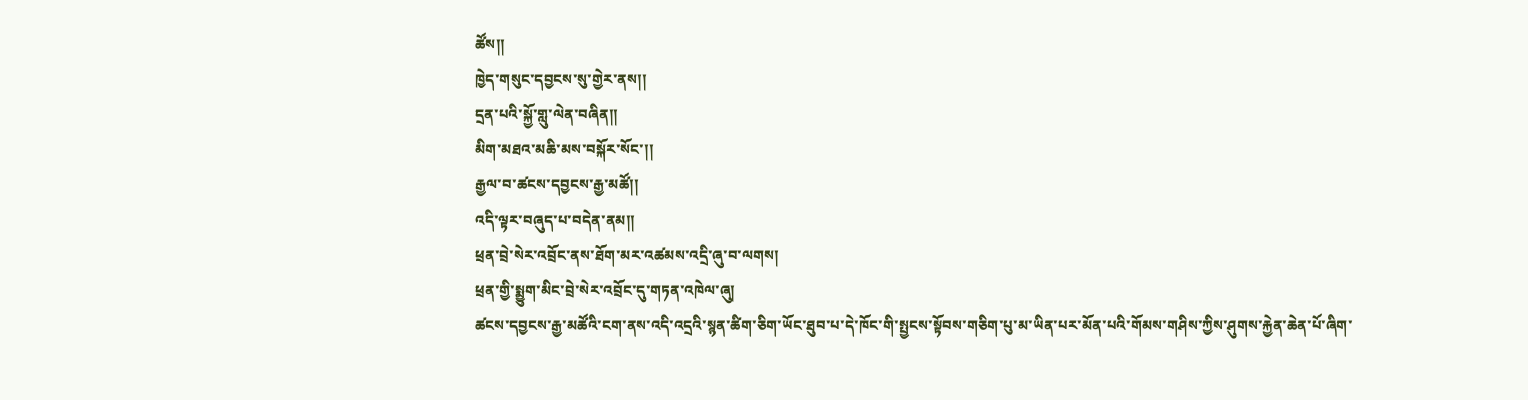ཚོས།།
ཁྱེད་གསུང་དབྱངས་སུ་གྱེར་ནས།།
དྲན་པའི་སྐྱོ་གླུ་ལེན་བཞིན།།
མིག་མཐའ་མཆི་མས་བསྐོར་སོང་།།
རྒྱལ་བ་ཚངས་དབྱངས་རྒྱ་མཚོ།།
འདི་ལྟར་བཞུད་པ་བདེན་ནམ།།
ཕྲན་བྲེ་སེར་འབྲོང་ནས་ཐོག་མར་འཚམས་འདྲི་ཞུ་བ་ལགས།
ཕྲན་གྱི་སྨྱུག་མིང་བྲེ་སེར་འབྲོང་དུ་གཏན་འཁེལ་ཞུ།
ཚངས་དབྱངས་རྒྱ་མཚོའི་ངག་ནས་འདི་འདྲའི་སྙན་ཚིག་ཅིག་ཡོང་ཐུབ་པ་དེ་ཁོང་གི་སྤྱངས་སྟོབས་གཅིག་པུ་མ་ཡིན་པར་མོན་པའི་གོམས་གཤིས་ཀྱིས་ཤུགས་རྐྱེན་ཆེན་པོ་ཞིག་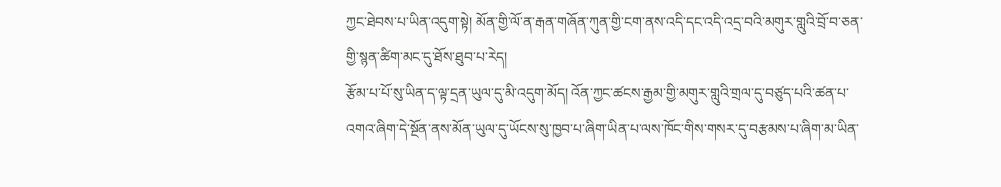ཀྱང་ཐེབས་པ་ཡིན་འདུག་སྟེ། མོན་གྱི་ལོ་ན་རྒན་གཞོན་ཀུན་གྱི་ངག་ནས་འདི་དང་འདི་འདྲ་བའི་མགུར་གླུའི་བྲོ་བ་ཅན་གྱི་སྙན་ཚིག་མང་དུ་ཐོས་ཐུབ་པ་རེད།
རྩོམ་པ་པོ་སུ་ཡིན་ད་ལྟ་དྲན་ཡུལ་དུ་མི་འདུག་མོད། འོན་ཀྱང་ཚངས་རྒྱམ་གྱི་མགུར་གླུའི་གྲལ་དུ་བཙུད་པའི་ཚན་པ་འགའ་ཞིག་དེ་སྔོན་ནས་མོན་ཡུལ་དུ་ཡོངས་སུ་ཁྱབ་པ་ཞིག་ཡིན་པ་ལས་ཁོང་གིས་གསར་དུ་བརྩམས་པ་ཞིག་མ་ཡིན་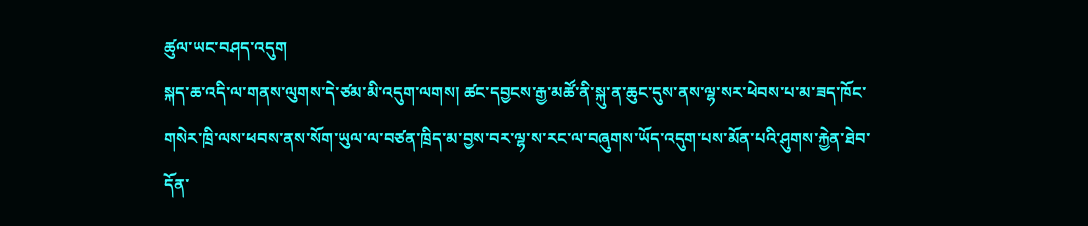ཚུལ་ཡང་བཤད་འདུག
སྐད་ཆ་འདི་ལ་གནས་ལུགས་དེ་ཙམ་མི་འདུག་ལགས། ཚང་དབྱངས་རྒྱ་མཚོ་ནི་སྐུ་ན་ཆུང་དུས་ནས་ལྷ་སར་ཕེབས་པ་མ་ཟད་ཁོང་གསེར་ཁྲི་ལས་ཕབས་ནས་སོག་ཡུལ་ལ་བཙན་ཁྲིད་མ་བྱས་བར་ལྷ་ས་རང་ལ་བཞུགས་ཡོད་འདུག་པས་མོན་པའི་ཤུགས་རྐྱེན་ཐེབ་དོན་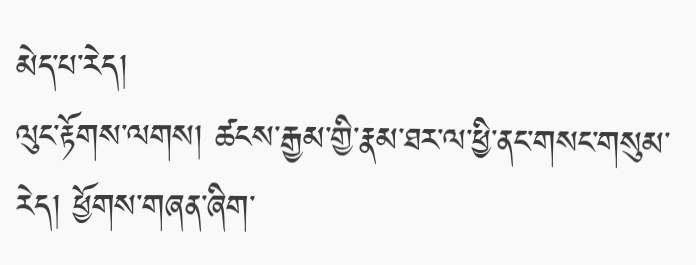མེད་པ་རེད།
ལུང་རྟོགས་ལགས། ཚངས་རྒྱམ་གྱི་རྣམ་ཐར་ལ་ཕྱི་ནང་གསང་གསུམ་རེད། ཕྱོགས་གཞན་ཞིག་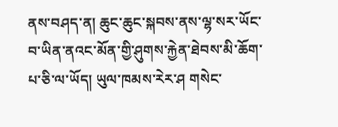ནས་བཤད་ན། ཆུང་ཆུང་སྐབས་ནས་ལྷ་སར་ཡོང་བ་ཡིན་ནའང་མོན་གྱི་ཤུགས་རྐྱེན་ཐེབས་མི་ཆོག་པ་ཅི་ལ་ཡོད། ཡུལ་ཁམས་རེར་ཤ གསེང་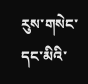རུས་གསེང་དང་མིའི་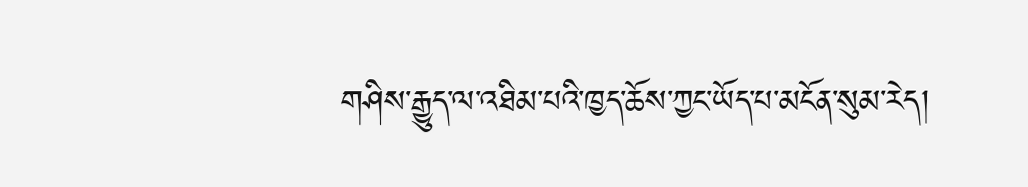གཤིས་རྒྱུད་ལ་འཐིམ་པའི་ཁྱད་ཆོས་ཀྱང་ཡོད་པ་མངོན་སུམ་རེད།